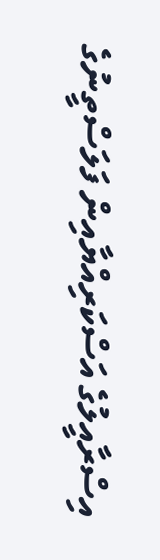އިސްރާއީލުގެ އަސްކަރިއްޔާއިން ފަލަސްތީނުގެ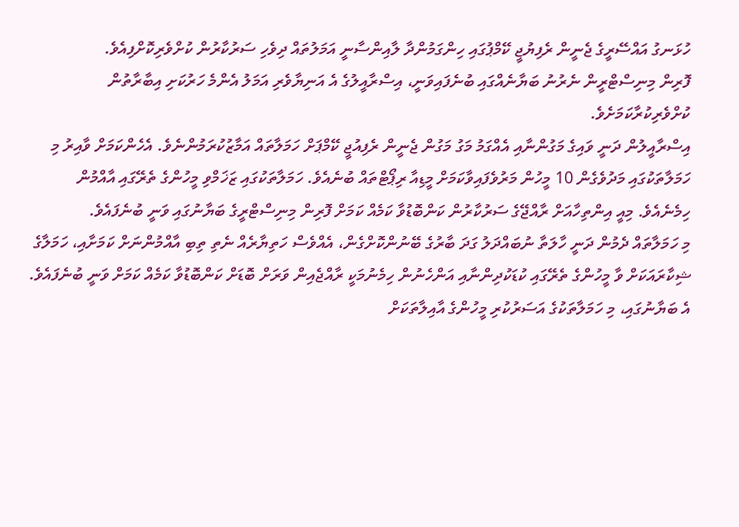ހުޅަނގު އައްސޭރީގެ ޖެނީން ރެފިޔުޖީ ކޭމްޕުގައި ހިންގަމުންދާ ލާއިންސާނީ އަމަލުތައް ދިވެހި ސަރުކާރުން ކުށްވެރިކޮށްފިއެވެ.
ފޮރިން މިނިސްޓްރީން ނެރުނު ބަޔާނެއްގައި ބުނެފައިވަނީ، އިސްރާއީލުގެ އެ އަނިޔާވެރި އަމަލު އެންމެ ހަރުކަށި އިބާރާތުން ކުށްވެރިކުރާކަމަށެވެ.
އިސްރާއީލުން ދަނީ ވައިގެ މަގުންނާއި އެއްގަމު މަގު މަގުން ޖެނީން ރެފިއުޖީ ކޭމްޕަށް ހަމަލާތައް އަމާޒުކުރަމުންނެވެ. އެހެންކަމަށް ވާއިރު މި ހަމަލާތަކުގައި މަދުވެގެން 10 މީހުން މަރުވެފައިވާކަމަށް މީޑިއާ ރިޕޯޓްތައް ބުނެއެވެ. ހަމަލާތަކުގައި ޒަޚަމްވި މީހުންގެ ތެރޭގައި އާއްމުން ހިމެނެއެވެ. މިއީ އިންތިހާއަށް ރާއްޖޭގެ ސަރުކާރުން ކަންބޮޑުވާ ކަމެއް ކަމަށް ފޮރިން މިނިސްޓްރީގެ ބަޔާނުގައި ވަނީ ބުނެފައެވެ.
މި ހަމަލާތައް ދެމުން ދަނީ ހާލަތާ ނުބައްދަލު ގަދަ ބާރުގެ ބޭނުންކޮށްގެން، އެއްވެސް ހަތިޔާރެއް ނެތި ތިބި އާއްމުންނަށް ކަމަށާއި، ހަމަލާގެ ޝިކާރައަކަށް ވާ މީހުންގެ ތެރޭގައި ކުޑަކުދިންނާއި އަންހެނުން ހިމެނުމަކީ ރާއްޖެއިން ވަރަށް ބޮޑަށް ކަންބޮޑުވާ ކަމެއް ކަމަށް ވަނީ ބުނެފައެވެ.
އެ ބަޔާނުގައި، މި ހަމަލާތަކުގެ އަސަރުކުރި މީހުންގެ އާއިލާތަކަށް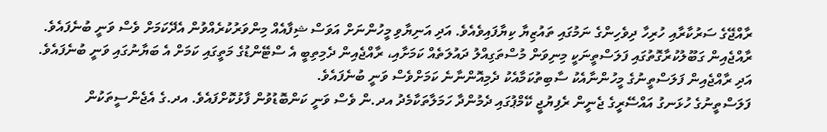ރާއްޖޭގެ ސަރުކާރާއި ހުރިހާ ދިވެހިންގެ ނަމުގައި ތައުޒިޔާ ކިޔާފައިވެއެވެ. އަދި އަނިޔާވި މީހުންނަށް އަވަސް ޝިފާއެއް މިންވަރުކުރެއްވުން އެދޭކަމަށް ވެސް ވަނީ ބުނެފައެވެ.
ރާއްޖެއިން ގަބޫލުކުރާގޮތުގައި ފަލަސްތީނަކީ މިނިވަން މުސްތަގިއްލު ދައުލަތެއް ކަމަށާއި، ރާއްޖެއިން ދެމިތިބީ އެ ސްޓޭންޑުގެ މަތީގައި ކަމަށް އެ ބަޔާނުގައި ވަނީ ބުނެފައެވެ. އަދި ރާއްޖެއިން ފަލަސްތީނުގެ މީހުންނާއެކު ސާބިތުކަމާއެކު ދެމިއޮންނާނެ ކަމަށްވެސް ވަނީ ބުނެފައެވެ.
ފަލަސްތީނުގެ ހުޅަނގު އައްސޭރީގެ ޖެނީން ރެފިޔުޖީ ކޭމްޕުގައި ދެމުންދާ ހަމަލާތަކާމެދު އދ.ން ވެސް ވަނީ ކަންބޮޑުވުން ފާޅުކޮށްފައެވެ. އދ.ގެ އެޖެންސީތަކުން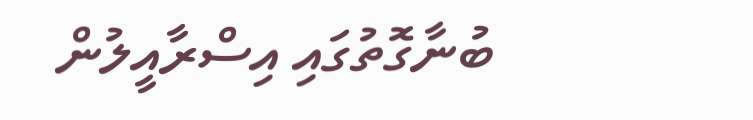ބުނާގޮތުގައި އިސްރާއީލުން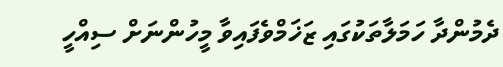ދެމުންދާ ހަމަލާތަކުގައި ޒަޚަމްވެފައިވާ މީހުންނަށް ސިއްހީ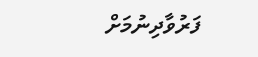ފަރުވާދިނުމަށް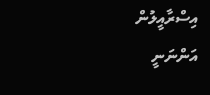އިސްރާއީލުން އަންނަނީ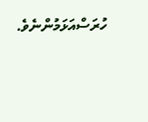ހުރަސްއަޅަމުންނެވެ.